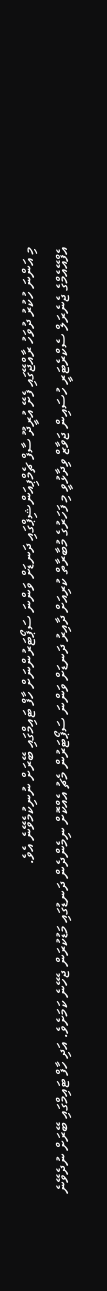މި އަންނަ ހުކުރު ދުވަހު ރާއްޖޭގައި ފެށޭ އުރީދޫ ސާފް ޗެމްޕިއަންޝިޕްގައި ދަނޑަށް ވަންނަ ސަޕޯޓަރުންނަށް ހާފް ޓައިމްގައި ބޭރަށް ނުނިކުމެވޭނެ އެވެ.
އެފްއޭއެމްގެ ޖެނެރަލް ސެކްރެޓަރީ ހުސައިން ޖަވާޒް ވިދާޅުވީ މި ފަހަރުގެ މުބާރާތް ކުރިއަށް ދާއިރު ދަނޑަށް ވަންނަ ސަޕޯޓަރުން މެޗު އެއްކޮށް ނިމެންދެން ދަނޑުގައި މަޑުކުރަން ޖެހޭނެ ކަމަށެވެ. އަދި ހާފް ޓައިމްގައި ބޭރަށް ނުދެވޭނެ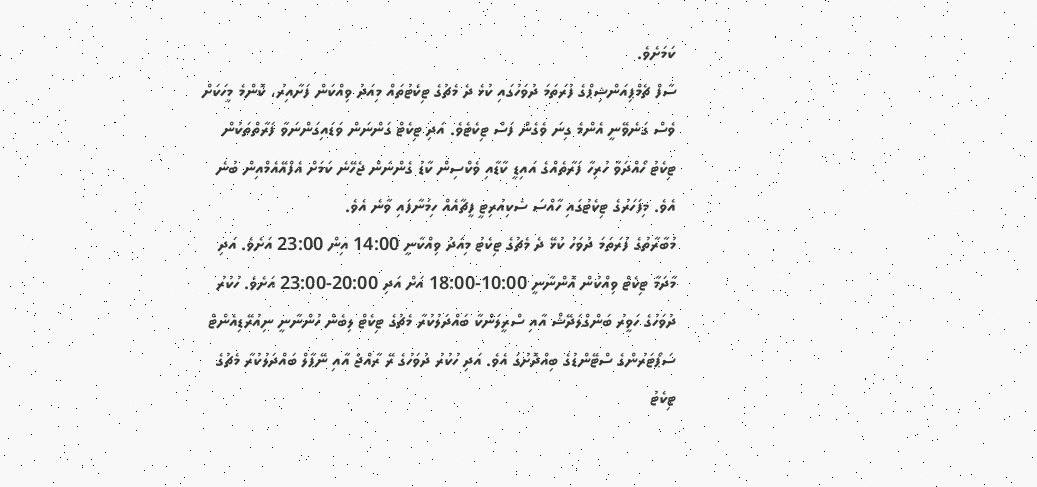ކަމަށެވެ.
ސާފް ޗެމްޕިއަންޝިޕްގެ ފުރަތަމަ ދުވަހުގައި ކުޅެ ދެ މެޗުގެ ޓިކެޓުތައް މިއަދު ވިއްކަން ފަށާއިރު، ކޮންމެ މީހަކަށް ވެސް ގަނެވޭނީ އެންމެ ގިނަ ވެގެން ފަސް ޓިކެޓެވެ. އަދި ޓިކެޓް ގަންނަން ވަޑައިގަންނަވާ ފަރާތްތަކުން ޓިކެޓު ހޯއްދަވާ ހުރިހާ ފަރާތެއްގެ އައިޑީ ކާޑާއި ވެކްސިން ކާޑު ގެންނަން ޖެހޭނެ ކަމަށް އެފްއޭއެމްއިން ބުނެ އެވެ. މިފަހަރުގެ ޓިކެޓުގައި ހާއްސަ ސެކިއުރިޓީ ފީޗާއެއް ހިމަނާފައި ވާނެ އެވެ.
މުބާރާތުގެ ފުރަތަމަ ދުވަހު ކުޅޭ ދެ މެޗުގެ ޓިކެޓު މިއަދު ވިއްކާނީ 14:00 އިން 23:00 އަށެވެ. އަދި މާދަމާ ޓިކެޓް ވިއްކުން އޮންނާނީ 10:00-18:00 އަށް އަދި 20:00-23:00 އަށެވެ. ހުކުރު ދުވަހުގެ ހަވީރު ބަންގްލަދޭޝް އާއި ސްރީލަންކާ ބައްދަލުކުރާ މެޗުގެ ޓިކެޓް ލިބެން ހުންނާނީ ނިއުރޭޑިއެންޓް ސަޕޯޓަރުންގެ ސްޓޭންޑުގެ ބިއްދޮށުގަ އެވެ. އަދި ހުކުރު ދުވަހުގެ ރޭ ރާއްޖެ އާއި ނޭޕާލް ބައްދަލުކުރާ މެޗުގެ ޓިކެޓު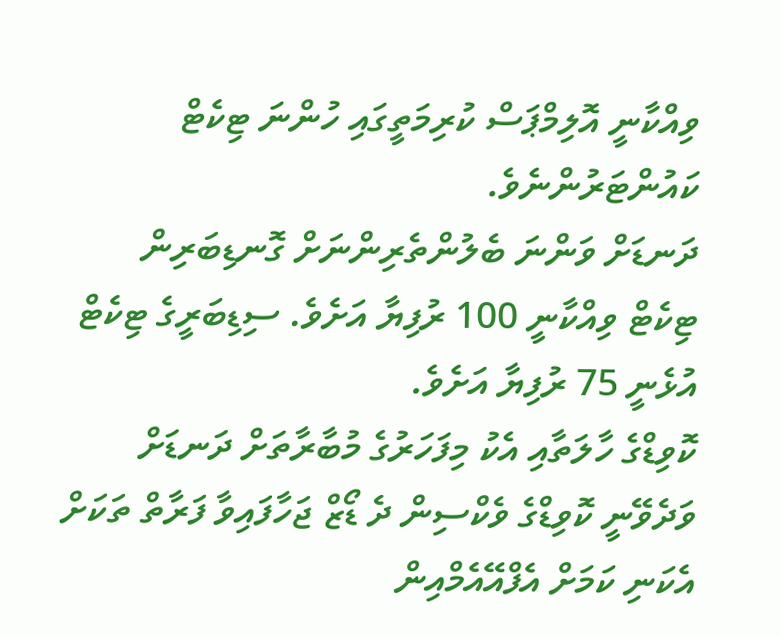ވިއްކާނީ އޮލިމްޕަސް ކުރިމަތީގައި ހުންނަ ޓިކެޓް ކައުންޓަރުންނެވެ.
ދަނޑަށް ވަންނަ ބެލުންތެރިންނަށް ގޮނޑިބަރިން ޓިކެޓް ވިއްކާނީ 100 ރުފިޔާ އަށެވެ. ސިޑިބަރީގެ ޓިކެޓް އުޅެނީ 75 ރުފިޔާ އަށެވެ.
ކޮވިޑްގެ ހާލަތާއި އެކު މިފަހަރުގެ މުބާރާތަށް ދަނޑަށް ވަދެވޭނީ ކޮވިޑްގެ ވެކްސިން ދެ ޑޯޒް ޖަހާފައިވާ ފަރާތް ތަކަށް އެކަނި ކަމަށް އެފްއޭއެމްއިން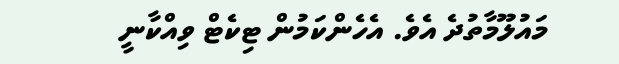މައުލޫމާތުދެ އެވެ. އެހެންކަމުން ޓިކެޓް ވިއްކާނީ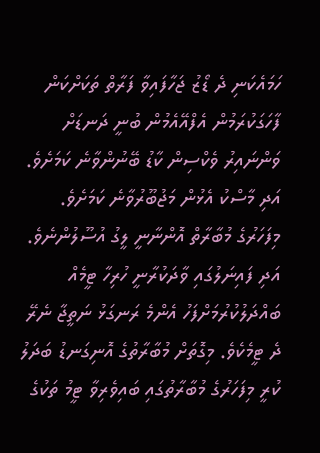ހަމައެކަނި ދެ ޑޯޒު ޖަހާފައިވާ ފަރާތް ތަކަށްކަން ފާހަގަކުރަމުން އެފްއޭއެމުން ބުނީ ދަނޑަށް ވަންނައިރު ވެކްސިން ކާޑު ބޭނުންވާނެ ކަމަށެވެ. އަދި މާސްކު އެޅުން މަޖުބޫރުވާނެ ކަމަށެވެ.
މިފަހަރުގެ މުބާރާތް އޮންނާނީ ލީގު އުސޫލުންނެވެ. އަދި ފައިނަލުގައި ވާދަކުރާނީ ހުރިހާ ޓީމެއް ބައްދަލުކުރުމަށްފަހު އެންމެ ރަނގަޅު ނަތީޖާ ނެރޭ ދެ ޓީމެކެވެ. މިގޮތަށް މުބާރާތުގެ އޮނިގަނޑު ބަދަލު ކުރީ މިފަހަރުގެ މުބާރާތުގައި ބައިވެރިވާ ޓީމު ތަކުގެ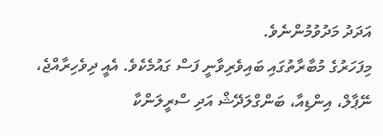އަދަދު މަދުވުމުންނެވެ.
މިފަހަރުގެ މުބާރާތުގައި ބައިވެރިވާނީ ފަސް ގައުމެކެވެ. އެއީ ދިވެހިރާއްޖެ، ނޭޕާލް، އިންޑިއާ، ބަންގްލަދޭޝް އަދި ސްރީލަންކާ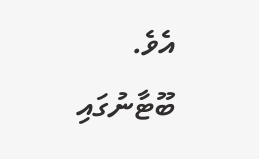އެވެ.
ބޫޓާނުގައި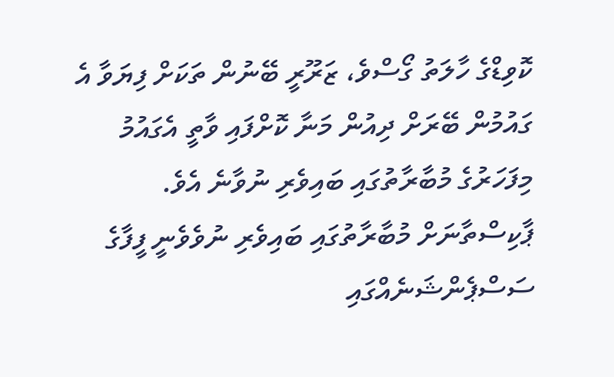ކޮވިޑްގެ ހާލަތު ގޯސްވެ، ޒަރޫރީ ބޭނުން ތަކަށް ފިޔަވާ އެ ގައުމުން ބޭރަށް ދިއުން މަނާ ކޮށްފައި ވާތީ އެގައުމު މިފަހަރުގެ މުބާރާތުގައި ބައިވެރި ނުވާނެ އެވެ. ޕާކިސްތާނަށް މުބާރާތުގައި ބައިވެރި ނުވެވެނީ ފީފާގެ ސަސްޕެންޝަނެއްގައި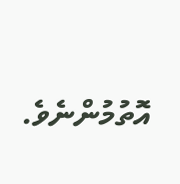އޮތުމުންނެވެ.